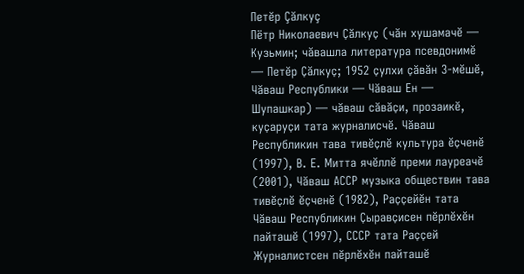Петĕр Çăлкуç
Пётр Николаевич Ҫӑлкуҫ (чӑн хушамачӗ — Кузьмин; чӑвашла литература псевдонимӗ — Петӗр Ҫӑлкуҫ; 1952 ҫулхи ҫӑвӑн 3-мӗшӗ, Чӑваш Республики — Чӑваш Ен — Шупашкар) — чӑваш сӑвӑҫи, прозаикӗ, куҫаруҫи тата журналисчӗ. Чӑваш Республикин тава тивӗҫлӗ культура ӗҫченӗ (1997), В. Е. Митта ячӗллӗ преми лауреачӗ (2001), Чӑваш АССР музыка обществин тава тивӗҫлӗ ӗҫченӗ (1982), Раҫҫейӗн тата Чӑваш Республикин Ҫыравҫисен пӗрлӗхӗн пайташӗ (1997), СССР тата Раҫҫей Журналистсен пӗрлӗхӗн пайташӗ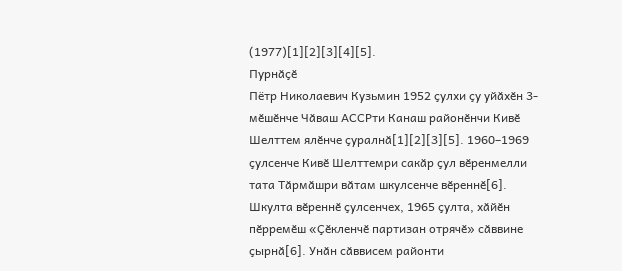(1977)[1][2][3][4][5].
Пурнӑҫӗ
Пётр Николаевич Кузьмин 1952 ҫулхи ҫу уйӑхӗн 3-мӗшӗнче Чӑваш АССРти Канаш районӗнчи Кивӗ Шелттем ялӗнче ҫуралнӑ[1][2][3][5]. 1960–1969 ҫулсенче Кивӗ Шелттемри сакӑр ҫул вӗренмелли тата Тӑрмӑшри вӑтам шкулсенче вӗреннӗ[6]. Шкулта вӗреннӗ ҫулсенчех, 1965 ҫулта, хӑйӗн пӗрремӗш «Ҫӗкленчӗ партизан отрячӗ» сӑввине ҫырнӑ[6]. Унӑн сӑввисем районти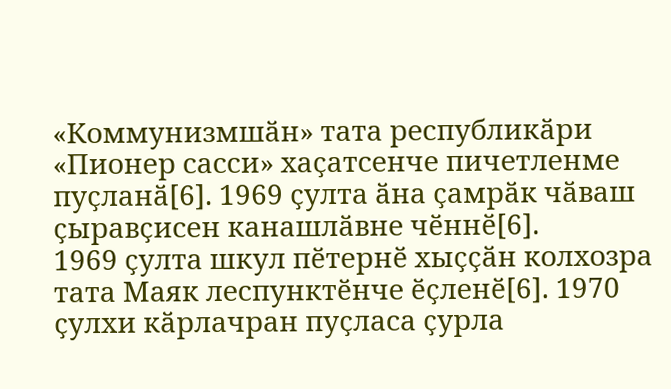«Коммунизмшӑн» тата республикӑри «Пионер сасси» хаҫатсенче пичетленме пуҫланӑ[6]. 1969 ҫулта ӑна ҫамрӑк чӑваш ҫыравҫисен канашлӑвне чӗннӗ[6].
1969 ҫулта шкул пӗтернӗ хыҫҫӑн колхозра тата Маяк леспунктӗнче ӗҫленӗ[6]. 1970 ҫулхи кӑрлачран пуҫласа ҫурла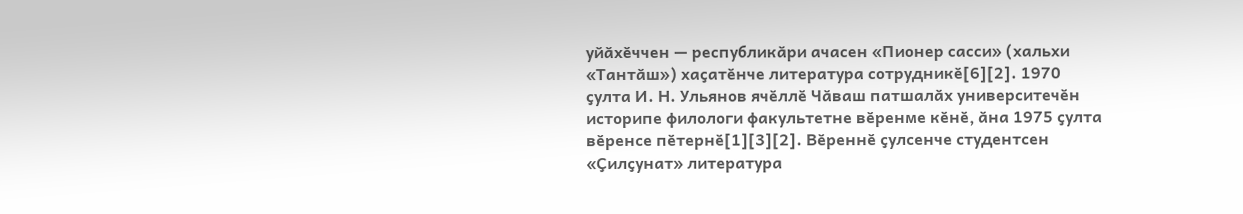уйӑхӗччен — республикӑри ачасен «Пионер сасси» (хальхи «Тантӑш») хаҫатӗнче литература сотрудникӗ[6][2]. 1970 ҫулта И. Н. Ульянов ячӗллӗ Чӑваш патшалӑх университечӗн историпе филологи факультетне вӗренме кӗнӗ, ӑна 1975 ҫулта вӗренсе пӗтернӗ[1][3][2]. Вӗреннӗ ҫулсенче студентсен «Ҫилҫунат» литература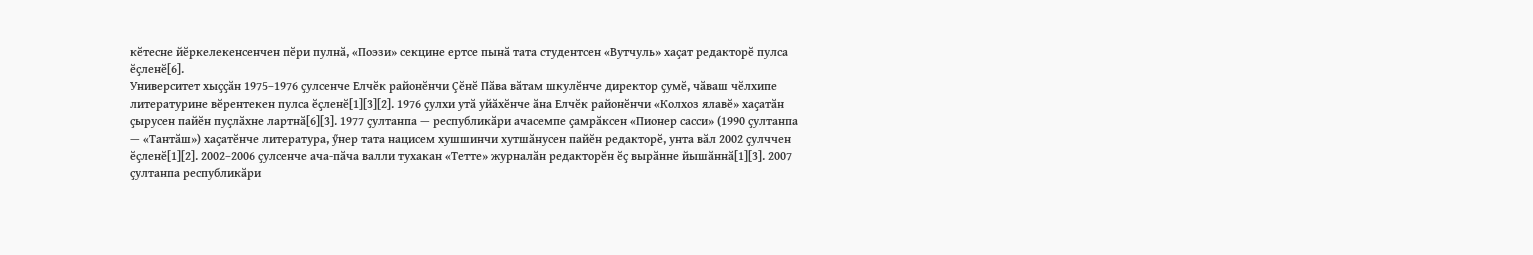кӗтесне йӗркелекенсенчен пӗри пулнӑ, «Поэзи» секцине ертсе пынӑ тата студентсен «Вутчуль» хаҫат редакторӗ пулса ӗҫленӗ[6].
Университет хыҫҫӑн 1975–1976 ҫулсенче Елчӗк районӗнчи Ҫӗнӗ Пӑва вӑтам шкулӗнче директор ҫумӗ, чӑваш чӗлхипе литературине вӗрентекен пулса ӗҫленӗ[1][3][2]. 1976 ҫулхи утӑ уйӑхӗнче ӑна Елчӗк районӗнчи «Колхоз ялавӗ» хаҫатӑн ҫырусен пайӗн пуҫлӑхне лартнӑ[6][3]. 1977 ҫултанпа — республикӑри ачасемпе ҫамрӑксен «Пионер сасси» (1990 ҫултанпа — «Тантӑш») хаҫатӗнче литература, ӳнер тата нацисем хушшинчи хутшӑнусен пайӗн редакторӗ, унта вӑл 2002 ҫулччен ӗҫленӗ[1][2]. 2002–2006 ҫулсенче ача-пӑча валли тухакан «Тетте» журналӑн редакторӗн ӗҫ вырӑнне йышӑннӑ[1][3]. 2007 ҫултанпа республикӑри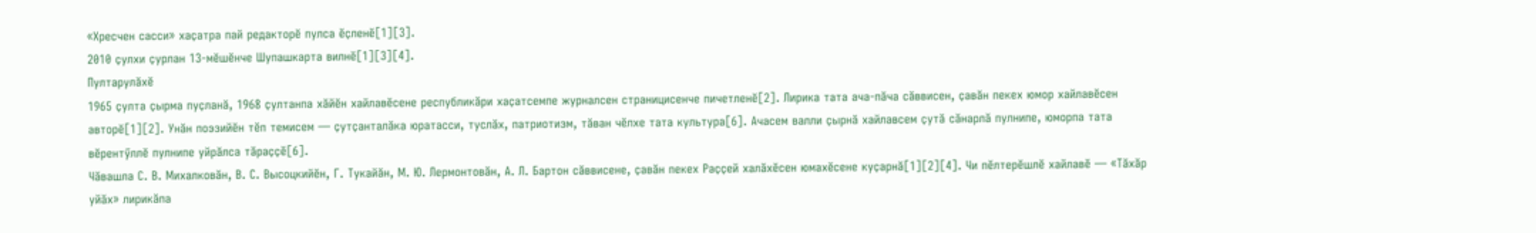«Хресчен сасси» хаҫатра пай редакторӗ пулса ӗҫленӗ[1][3].
2010 ҫулхи ҫурлан 13-мӗшӗнче Шупашкарта вилнӗ[1][3][4].
Пултарулӑхӗ
1965 ҫулта ҫырма пуҫланӑ, 1968 ҫултанпа хӑйӗн хайлавӗсене республикӑри хаҫатсемпе журналсен страницисенче пичетленӗ[2]. Лирика тата ача-пӑча сӑввисен, ҫавӑн пекех юмор хайлавӗсен авторӗ[1][2]. Унӑн поэзийӗн тӗп темисем — ҫутҫанталӑка юратасси, туслӑх, патриотизм, тӑван чӗлхе тата культура[6]. Ачасем валли ҫырнӑ хайлавсем ҫутӑ сӑнарлӑ пулнипе, юморпа тата вӗрентӳллӗ пулнипе уйрӑлса тӑраҫҫӗ[6].
Чӑвашла С. В. Михалковӑн, В. С. Высоцкийӗн, Г. Тукайӑн, М. Ю. Лермонтовӑн, А. Л. Бартон сӑввисене, ҫавӑн пекех Раҫҫей халӑхӗсен юмахӗсене куҫарнӑ[1][2][4]. Чи пӗлтерӗшлӗ хайлавӗ — «Тӑхӑр уйӑх» лирикӑпа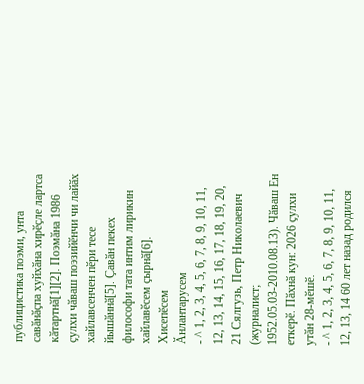публицистика поэми, унта савӑнӑҫпа хуйхӑна хирӗҫле лартса кӑтартнӑ[1][2]. Поэмӑна 1986 ҫулхи чӑваш поэзийӗнчи чи лайӑх хайлавсенчен пӗри тесе йышӑннӑ[5]. Ҫавӑн пекех философи тата интим лирикин хайлавӗсем ҫырнӑ[6].
Хисепӗсем
Ӑнлантарусем
- ^ 1, 2, 3, 4, 5, 6, 7, 8, 9, 10, 11, 12, 13, 14, 15, 16, 17, 18, 19, 20, 21 Сялгузь, Петр Николаевич (журналист; 1952.05.03-2010.08.13). Чӑваш Ен еткерӗ. Пӑхнӑ кун: 2026 ҫулхи утӑн 28-мӗшӗ.
- ^ 1, 2, 3, 4, 5, 6, 7, 8, 9, 10, 11, 12, 13, 14 60 лет назад родился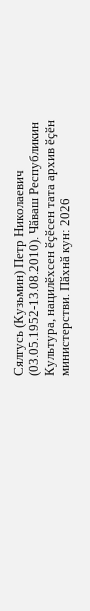Сялгусь (Кузьмин) Петр Николаевич (03.05.1952-13.08.2010). Чӑваш Республикин Культура, нацилӗхсен ӗҫӗсен тата архив ӗҫӗн министерстви. Пӑхнӑ кун: 2026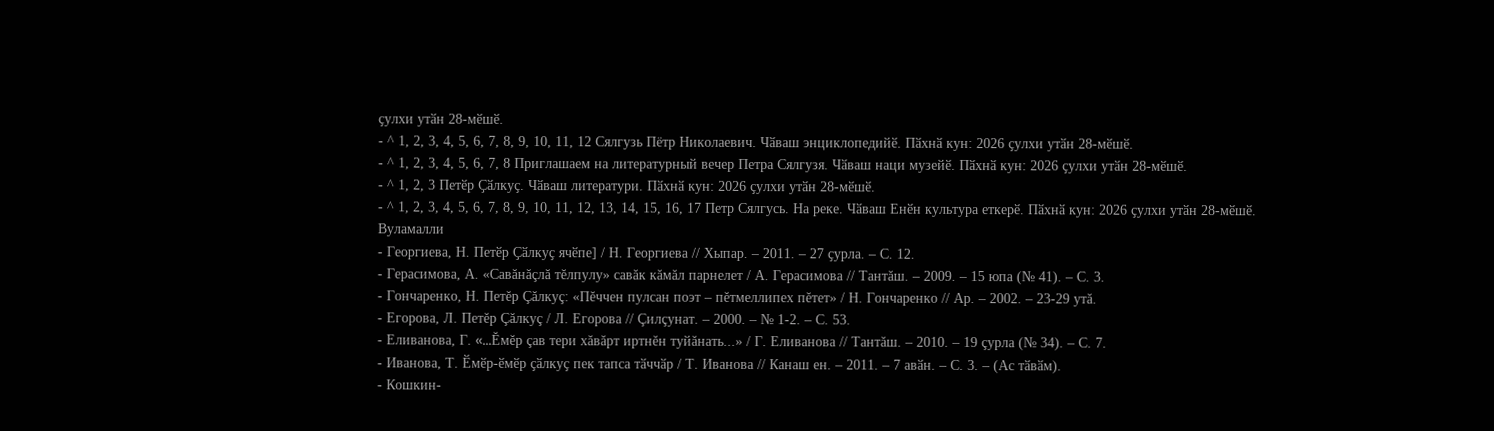ҫулхи утӑн 28-мӗшӗ.
- ^ 1, 2, 3, 4, 5, 6, 7, 8, 9, 10, 11, 12 Сялгузь Пётр Николаевич. Чӑваш энциклопедийӗ. Пӑхнӑ кун: 2026 ҫулхи утӑн 28-мӗшӗ.
- ^ 1, 2, 3, 4, 5, 6, 7, 8 Приглашаем на литературный вечер Петра Сялгузя. Чӑваш наци музейӗ. Пӑхнӑ кун: 2026 ҫулхи утӑн 28-мӗшӗ.
- ^ 1, 2, 3 Петӗр Ҫӑлкуҫ. Чӑваш литератури. Пӑхнӑ кун: 2026 ҫулхи утӑн 28-мӗшӗ.
- ^ 1, 2, 3, 4, 5, 6, 7, 8, 9, 10, 11, 12, 13, 14, 15, 16, 17 Петр Сялгусь. На реке. Чӑваш Енӗн культура еткерӗ. Пӑхнӑ кун: 2026 ҫулхи утӑн 28-мӗшӗ.
Вуламалли
- Георгиева, Н. Петӗр Ҫӑлкуҫ ячӗпе] / Н. Георгиева // Хыпар. – 2011. – 27 ҫурла. – С. 12.
- Герасимова, А. «Савăнăçлă тĕлпулу» савăк кăмăл парнелет / А. Герасимова // Тантăш. – 2009. – 15 юпа (№ 41). – С. 3.
- Гончаренко, Н. Петĕр Çăлкуç: «Пĕччен пулсан поэт – пĕтмеллипех пĕтет» / Н. Гончаренко // Ар. – 2002. – 23-29 утă.
- Егорова, Л. Петĕр Çăлкуç / Л. Егорова // Çилçунат. – 2000. – № 1-2. – С. 53.
- Еливанова, Г. «...Ĕмĕр çав тери хăвăрт иртнĕн туйăнать...» / Г. Еливанова // Тантăш. – 2010. – 19 çурла (№ 34). – С. 7.
- Иванова, Т. Ӗмӗр-ӗмӗр ҫӑлкуҫ пек тапса тӑччӑр / Т. Иванова // Канаш ен. – 2011. – 7 авӑн. – С. 3. – (Ас тӑвӑм).
- Кошкин-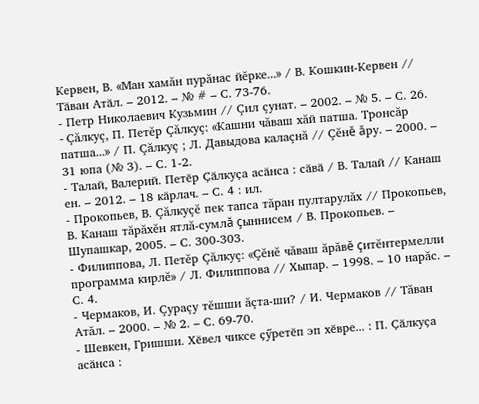Кервен, В. «Ман хамăн пурăнас йĕрке...» / В. Кошкин-Кервен // Тӑван Атӑл. – 2012. – № # – С. 73-76.
- Петр Николаевич Кузьмин // Çил çунат. – 2002. – № 5. – С. 26.
- Çăлкуç, П. Петĕр Çăлкуç: «Кашни чăваш хăй патша. Тронсăр патша...» / П. Çăлкуç ; Л. Давыдова калаçнă // Çĕнĕ ăру. – 2000. – 31 юпа (№ 3). – С. 1-2.
- Талай, Валерий. Петӗр Ҫӑлкуҫа асӑнса : сӑвӑ / В. Талай // Канаш ен. – 2012. – 18 кӑрлач. – С. 4 : ил.
- Прокопьев, В. Çăлкуçĕ пек тапса тăран пултарулăх // Прокопьев, В. Канаш тăрăхĕн ятлă-сумлă çыннисем / В. Прокопьев. – Шупашкар, 2005. – С. 300-303.
- Филиппова, Л. Петĕр Çăлкуç: «Çĕнĕ чăваш ăрăвĕ çитĕнтермелли программа кирлĕ» / Л. Филиппова // Хыпар. – 1998. – 10 нарăс. – С. 4.
- Чермаков, И. Çураçу тĕшши ăçта-ши? / И. Чермаков // Тăван Атăл. – 2000. – № 2. – С. 69-70.
- Шевкен, Гришши. Хӗвел чиксе ҫӳретӗп эп хӗвре... : П. Ҫӑлкуҫа асӑнса :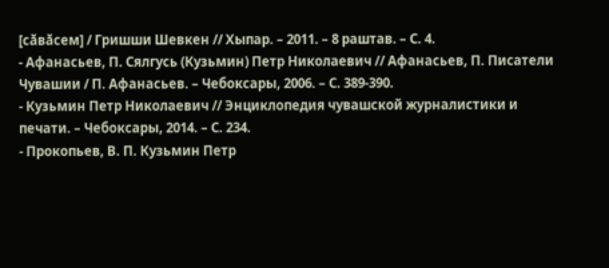[сӑвӑсем] / Гришши Шевкен // Хыпар. – 2011. – 8 раштав. – С. 4.
- Афанасьев, П. Сялгусь (Кузьмин) Петр Николаевич // Афанасьев, П. Писатели Чувашии / П. Афанасьев. – Чебоксары, 2006. – С. 389-390.
- Кузьмин Петр Николаевич // Энциклопедия чувашской журналистики и печати. – Чебоксары, 2014. – С. 234.
- Прокопьев, В. П. Кузьмин Петр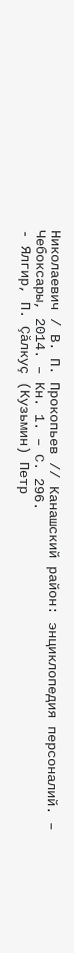Николаевич / В. П. Прокопьев // Канашский район: энциклопедия персоналий. – Чебоксары, 2014. – Кн. 1. – С. 296.
- Ялгир, П. Çăлкуç (Кузьмин) Петр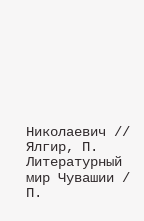Николаевич // Ялгир, П. Литературный мир Чувашии / П.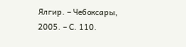Ялгир. – Чебоксары, 2005. – С. 110.